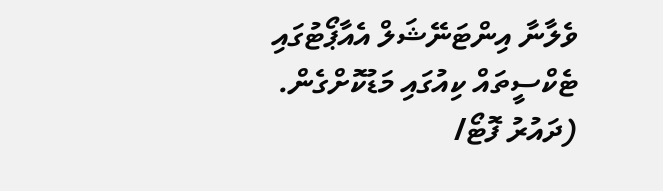ވެލާނާ އިންޓަނޭޝަލް އެއާޕޯޓުގައި ޓެކްސީތައް ކިއުގައި މަޑުކޮށްގެން. (ދައުރު ފޮޓޯ/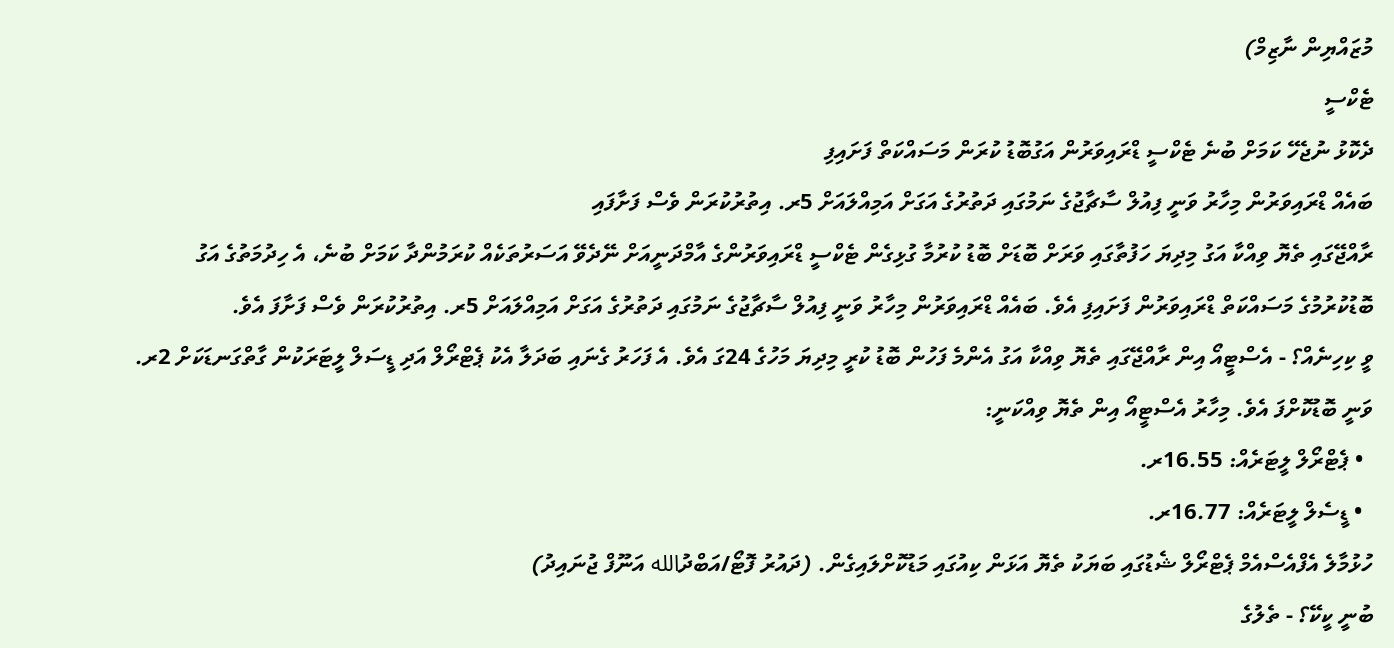މުޒައްޔިން ނާޒިމް)
ޓެކްސީ
ދެކޮޅު ނުޖެހޭ ކަމަށް ބުނެ ޓެކްސީ ޑްރައިވަރުން އަގުބޮޑު ކުރަން މަސައްކަތް ފަށައިފި
ބައެއް ޑްރައިވަރުން މިހާރު ވަނީ ފިއުލް ސާޗާޖުގެ ނަމުގައި ދަތުރުގެ އަގަށް އަމިއްލައަށް 5ރ. އިތުރުކުރަން ވެސް ފަށާފައި
ރާއްޖޭގައި ތެޔޮ ވިއްކާ އަގު މިދިޔަ ހަފުތާގައި ވަރަށް ބޮޑަށް ބޮޑު ކުރުމާ ގުޅިގެން ޓެކްސީ ޑްރައިވަރުންގެ އާމްދަނީއަށް ނޭދެވޭ އަސަރުތަކެއް ކުރަމުންދާ ކަމަށް ބުނެ، އެ ހިދުމަތުގެ އަގު ބޮޑުކުރުމުގެ މަސައްކަތް ޑްރައިވަރުން ފަށައިފި އެވެ. ބައެއް ޑްރައިވަރުން މިހާރު ވަނީ ފިއުލް ސާޗާޖުގެ ނަމުގައި ދަތުރުގެ އަގަށް އަމިއްލައަށް 5ރ. އިތުރުކުރަން ވެސް ފަށާފަ އެވެ.
ވީ ކިހިނެއް؟ - އެސްޓީއޯ އިން ރާއްޖޭގައި ތެޔޮ ވިއްކާ އަގު އެންމެ ފަހުން ބޮޑު ކުރީ މިދިޔަ މަހުގެ 24ގަ އެވެ. އެ ފަހަރު ގެނައި ބަދަލާ އެކު ޕެޓްރޯލް އަދި ޑީސަލް ލީޓަރަކުން ގާތްގަނޑަކަށް 2ރ. ވަނީ ބޮޑުކޮށްފަ އެވެ. މިހާރު އެސްޓީއޯ އިން ތެޔޮ ވިއްކަނީ:
  • ޕެޓްރޯލް ލީޓަރެއް: 16.55ރ.
  • ޑީސެލް ލީޓަރެއް: 16.77ރ.
ހުޅުމާލެ އެފްއެސްއެމް ޕެޓްރޯލް ޝެޑުގައި ބަޔަކު ތެޔޮ އަޅަން ކިއުގައި މަޑުކޮށްލައިގެން. (ދައުރު ފޮޓޯ/އަބްދުالله އަނޫފް ޖުނައިދު)
ބުނީ ކީކޭ؟ - ތެލުގެ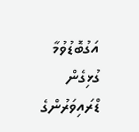އަގުބޮޑުވުމާ ގުޅިގެން ޑްރައިވަރުންގެ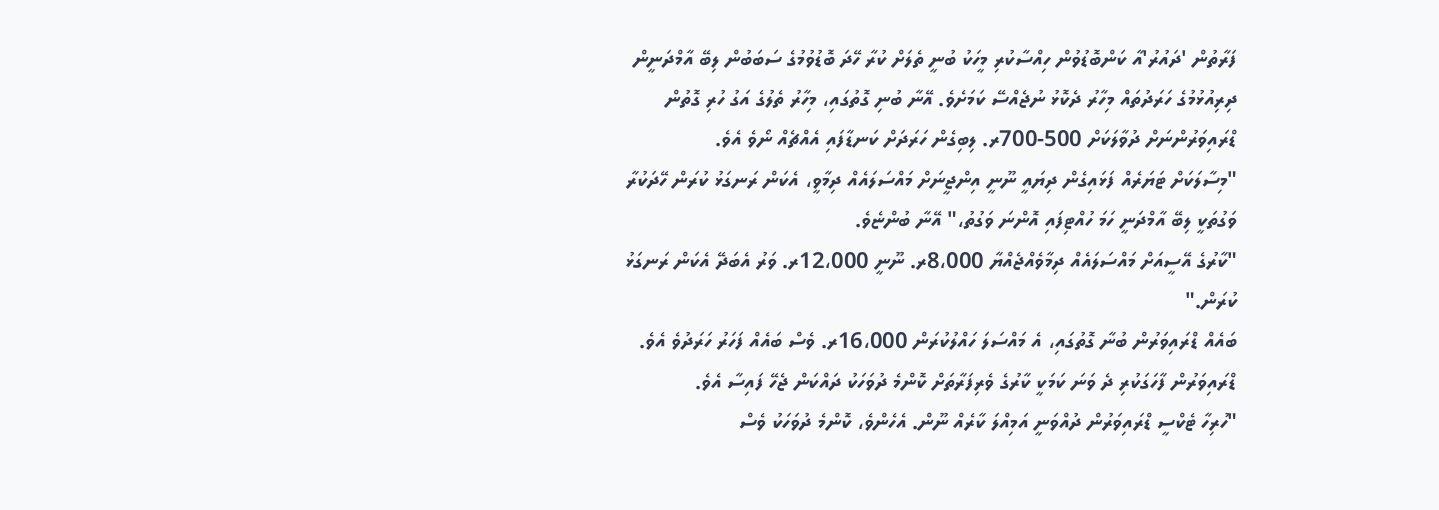ފަރާތުން 'ދައުރު'އާ ކަންބޮޑުވުން ހިއްސާކުރި މީހަކު ބުނީ ތެލަށް ކުރާ ހޭދަ ބޮޑުވުމުގެ ސަބަބުން ލިބޭ އާމްދަނީން ދިރިއުޅުމުގެ ހަރަދުތައް މިހާރު ދެކޮޅު ނުޖެއްސޭ ކަމަށެވެ. އޭނާ ބުނި ގޮތުގައި، މިހާރު ތެލުގެ އަގު ހުރި ގޮތުން ޑްރައިވަރުންނަށް ދުވާލަކަށް 500-700ރ. ލިބިގެން ހަރަދަށް ކަނޑާފައި އެއްޗެއް ނޯވެ އެވެ.
"މިސާލަކަށް ޓަޔަރެއް ފަޅައިގެން ދިޔައީ ނޫނީ އިންޖީނަށް މައްސަލައެއް ދިމާވީ، އެކަން ރަނގަޅު ކުރަން ހޭދަކުރާ ވަގުތަކީ ލިބޭ އާމްދަނީ ހަމަ ހުއްޓިފައި އޮންނަ ވަގުތު،" އޭނާ ބުންޏެވެ.
"ކާރުގެ އޭސީއަށް މައްސަލައެއް ދިމާވެއްޖެއްޔާ 8،000ރ. ނޫނީ 12،000ރ. ވަރު އެބަދޭ އެކަން ރަނގަޅު ކުރަން."
ބައެއް ޑްރައިވަރުން ބުނާ ގޮތުގައި، އެ މައްސަލަ ހައްލުކުރަން 16،000ރ. ވެސް ބައެއް ފަހަރު ހަރަދުވެ އެވެ.
ޑްރައިވަރުން ފާހަގަކުރި ދެ ވަނަ ކަމަކީ ކާރުގެ ވެރިފަރާތަށް ކޮންމެ ދުވަހަކު ދައްކަން ޖެހޭ ފައިސާ އެވެ.
"ހުރިހާ ޓެކްސީ ޑްރައިވަރުން ދުއްވަނީ އަމިއްލަ ކާރެއް ނޫން. އެހެންވެ، ކޮންމެ ދުވަހަކު ވެސް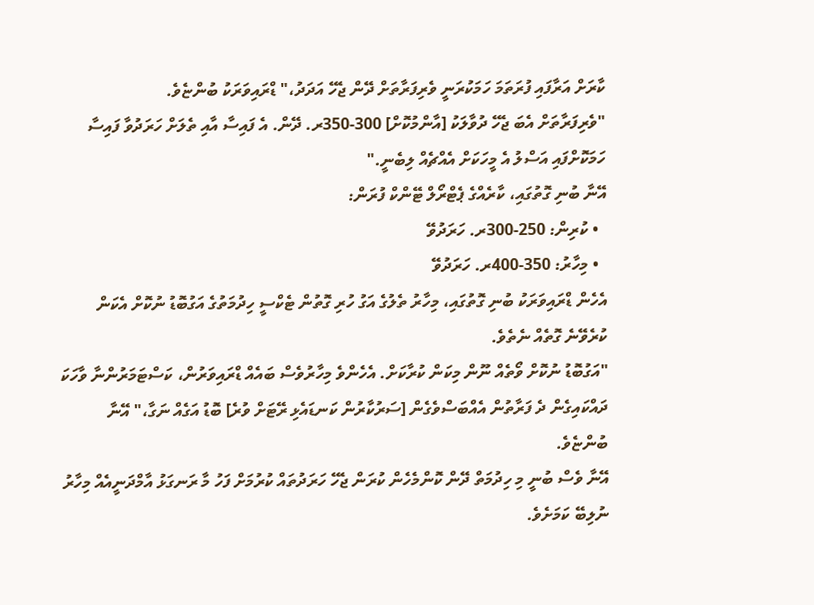ކާރަށް އަރާފައި ފުރަތަމަ ހަމަކުރަނީ ވެރިފަރާތަށް ދޭން ޖެހޭ އަދަދު،" ޑްރައިވަރަކު ބުންޏެވެ.
"ވެރިފަރާތަށް އެބަ ޖެހޭ ދުވާލަކު [އާންމުކޮށް] 300-350ރ. ދޭން. އެ ފައިސާ އާއި ތެލަށް ހަރަދުވާ ފައިސާ ހަމަކޮށްފައި އަސްލު އެ މީހަކަށް އެއްޗެއް ލިބެނީ."
އޭނާ ބުނި ގޮތުގައި، ކާރެއްގެ ޕެޓްރޯލް ޓޭންކް ފުރަން:
  • ކުރިން: 250-300ރ. ހަރަދުވޭ
  • މިހާރު: 350-400ރ. ހަރަދުވޭ
އެހެން ޑްރައިވަރަކު ބުނި ގޮތުގައި، މިހާރު ތެލުގެ އަގު ހުރި ގޮތުން ޓެކްސީ ހިދުމަތުގެ އަގުބޮޑު ނުކޮށް އެކަން ކުރެވޭނެ ގޮތެއް ނެތެވެ.
"އަގުބޮޑު ނުކޮށް ވޯތެއް ނޫން މިކަން ކުރާކަށް. އެހެންވެ މިހާރުވެސް ބައެއް ޑްރައިވަރުން، ކަސްޓަމަރުންނާ ވާހަކަ ދައްކައިގެން ދެ ފަރާތުން އެއްބަސްވެގެން [ސަރުކާރުން ކަނޑައެޅި ރޭޓަށް ވުރެ] ބޮޑު އަގެއް ނަގާ،" އޭނާ ބުންޏެވެ.
އޭނާ ވެސް ބުނީ މި ހިދުމަތް ދޭން ކޮންމެހެން ކުރަން ޖެހޭ ހަރަދުތައް ކުރުމަށް ފަހު މާ ރަނގަޅު އާމްދަނީއެއް މިހާރު ނުލިބޭ ކަމަށެވެ.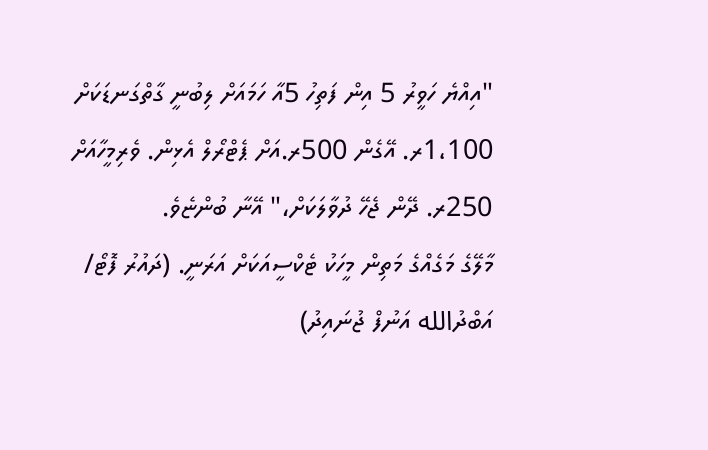"އިއްޔެ ހަވީރު 5 އިން ފަތިހު 5އާ ހަމައަށް ލިބުނީ ގާތްގަނޑަކަށް 1،100ރ. އޭގެން 500ރ.އަށް ޕެޓްރޯލް އެޅިން. ވެރިމީހާއަށް 250ރ. ދޭން ޖެހޭ ދުވާލަކަށް،" އޭނާ ބުންޏެވެ.
މާލޭގެ މަގެއްގެ މަތިން މީހަކު ޓެކްސީއަކަށް އަރަނީ. (ދައުރު ފޮޓޯ/ އަބްދުالله އަނުފް ޖުނައިދު)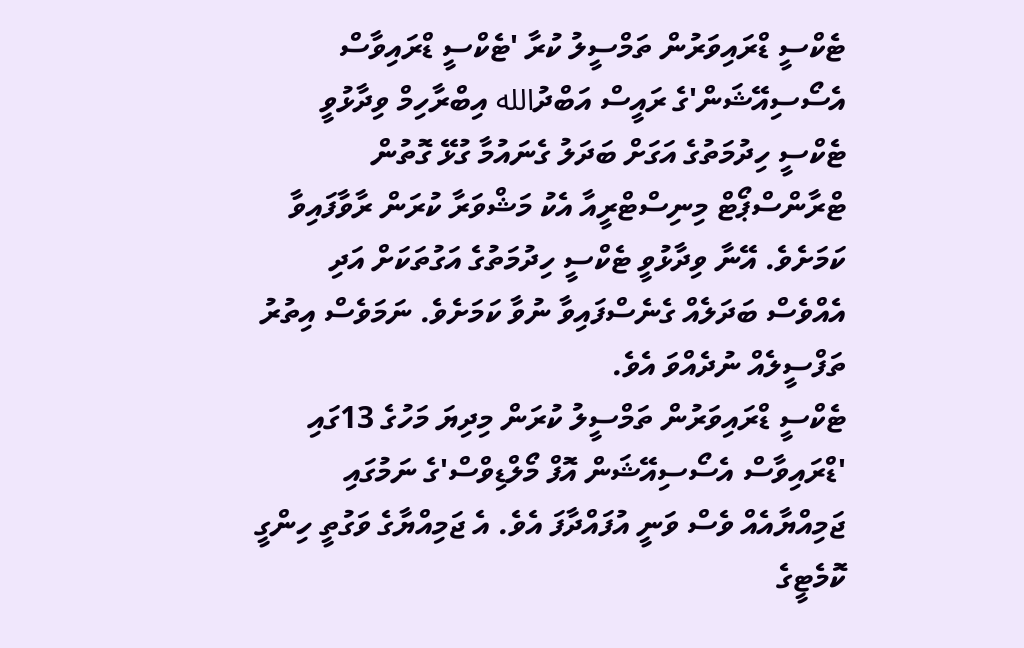ޓެކްސީ ޑްރައިވަރުން ތަމްސީލު ކުރާ 'ޓެކްސީ ޑްރައިވާސް އެސޯސިއޭޝަން'ގެ ރައީސް އަބްދުالله އިބްރާހިމް ވިދާޅުވީ ޓެކްސީ ހިދުމަތުގެ އަގަށް ބަދަލު ގެނައުމާ ގުޅޭ ގޮތުން ޓްރާންސްޕޯޓް މިނިސްޓްރީއާ އެކު މަޝްވަރާ ކުރަން ރާވާފައިވާ ކަމަށެވެ. އޭނާ ވިދާޅުވީ ޓެކްސީ ހިދުމަތުގެ އަގުތަކަށް އަދި އެއްވެސް ބަދަލެއް ގެނެސްފައިވާ ނުވާ ކަމަށެވެ. ނަމަވެސް އިތުރު ތަފްސީލެއް ނުދެއްވަ އެވެ.
ޓެކްސީ ޑްރައިވަރުން ތަމްސީލު ކުރަން މިދިޔަ މަހުގެ 13ގައި 'ޑްރައިވާސް އެސޯސިއޭޝަން އޮފް މޯލްޑިވްސް'ގެ ނަމުގައި ޖަމިއްޔާއެއް ވެސް ވަނީ އުފައްދާފަ އެވެ. އެ ޖަމިއްޔާގެ ވަގުތީ ހިންގީ ކޮމެޓީގެ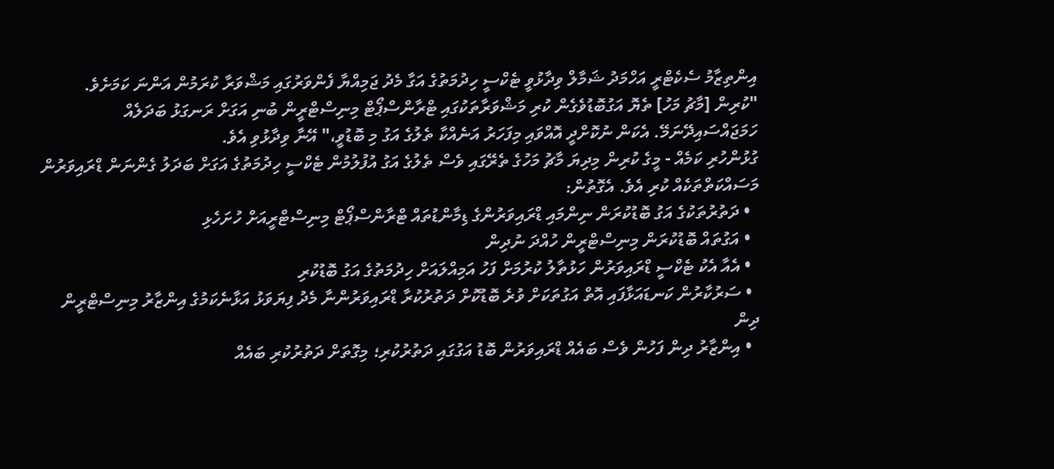އިންތިޒާމު ސެކެޓްރީ އަހްމަދު ޝަމާލް ވިދާޅުވީ ޓެކްސީ ހިދުމަތުގެ އަގާ މެދު ޖަމިއްޔާ ފެންވަރުގައި މަޝްވަރާ ކުރަމުން އަންނަ ކަމަށެވެ.
"ކުރިން [މާޗު މަހު] ތެޔޮ އަގުބޮޑުވެގެން ކުރި މަޝްވަރާތަކުގައި ޓްރާންސްޕޯޓް މިނިސްޓްރީން ބުނި އަގަށް ރަނގަޅު ބަދަލެއް ހަމަޖައްސައިދޭނަމޭ. އެކަން ނުކޮށްދީ އޮއްވައި މިފަހަރު އަނެއްކާ ތެލުގެ އަގު މި ބޮޑުވީ،" އޭނާ ވިދާޅުވި އެވެ.
ގުޅުންހުރި ކަމެއް - މީގެ ކުރިން މިދިޔަ މާޗު މަހުގެ ތެރޭގައި ވެސް ތެލުގެ އަގު އުފުލުމުން ޓެކްސީ ހިދުމަތުގެ އަގަށް ބަދަލު ގެންނަން ޑްރައިވަރުން މަސައްކަތްތަކެއް ކުރި އެވެ. އެގޮތުން:
  • ދަތުރުތަކުގެ އަގު ބޮޑުކުރަން ނިންމައި ޑްރައިވަރުންގެ ޑިމާންޑުތައް ޓްރާންސްޕޯޓް މިނިސްޓްރީއަށް ހުށަހެޅި
  • އަގުތައް ބޮޑުކުރަން މިނިސްޓްރީން ހުއްދަ ނުދިން
  • އެއާ އެކު ޓެކްސީ ޑްރައިވަރުން ހަޅުތާލު ކުރުމަށް ފަހު އަމިއްލައަށް ހިދުމަތުގެ އަގު ބޮޑުކުރި
  • ސަރުކާރުން ކަނޑައަޅާފައި އޮތް އަގުތަކަށް ވުރެ ބޮޑުކޮށް ދަތުރުކުރާ ޑްރައިވަރުންނާ މެދު ފިޔަވަޅު އަޅާނެކަމުގެ އިންޒާރު މިނިސްޓްރީން ދިން
  • އިންޒާރު ދިން ފަހުން ވެސް ބައެއް ޑްރައިވަރުން ބޮޑު އަގުގައި ދަތުރުކުރި؛ މިގޮތަށް ދަތުރުކުރި ބައެއް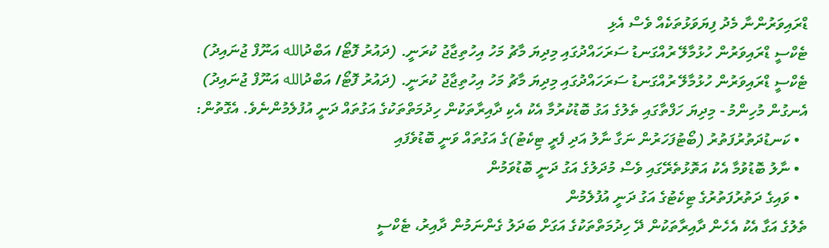ޑްރައިވަރުންނާ މެދު ފިޔަވަޅުތަކެއް ވެސް އެޅި
ޓެކްސީ ޑްރައިވަރުން ހުޅުމާލޭ ރުއްގަނޑު ސަރަހައްދުގައި މިދިޔަ މާޗު މަހު އިހުތިޖާޖު ކުރަނީ. (ދައުރު ފޮޓޯ/ އަބްދުالله އަނޫފް ޖުނައިދު)
ޓެކްސީ ޑްރައިވަރުން ހުޅުމާލޭ ރުއްގަނޑު ސަރަހައްދުގައި މިދިޔަ މާޗު މަހު އިހުތިޖާޖު ކުރަނީ. (ދައުރު ފޮޓޯ/ އަބްދުالله އަނޫފް ޖުނައިދު)
އެނގުން މުހިންމު - މިދިޔަ ހަފްތާގައި ތެލުގެ އަގު ބޮޑުކުރުމާ އެކު އެކި ދާއިރާތަކުން ހިދުމަތްތަކުގެ އަގުތައް ދަނީ އުފުލެމުންނެވެ. އެގޮތުން:
  • ކަނޑުދަތުރުފަތުރު (ބޯޓުފަހަރުން ނަގާ ނާލު އަދި ފެރީ ޓިކެޓު)ގެ އަގުތައް ވަނީ ބޮޑުވެފައި
  • ނާލު ބޮޑުވުމާ އެކު އަތޮޅުތެރޭގައި ވެސް މުދަލުގެ އަގު ދަނީ ބޮޑުވަމުން
  • ވައިގެ ދަތުރުފަތުރުގެ ޓިކެޓުގެ އަގު ދަނީ އުފުލެމުން
ތެލުގެ އަގާ އެކު އެހެން ދާއިރާތަކުން ދޭ ހިދުމަތްތަކުގެ އަގަށް ބަދަލު ގެންނަމުން ދާއިރު، ޓެކްސީ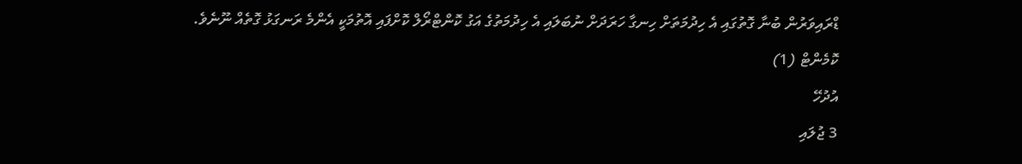ޑްރައިވަރުން ބުނާ ގޮތުގައި އެ ހިދުމަތަށް ހިނގާ ހަރަދަށް ނުބަލައި އެ ހިދުމަތުގެ އަގު ކޮންޓްރޯލް ކޮށްފައި އޮތުމަކީ އެންމެ ރަނގަޅު ގޮތެއް ނޫނެވެ.
ކޮމެންޓް (1)
އުދުހޭ
3 ޖުލައި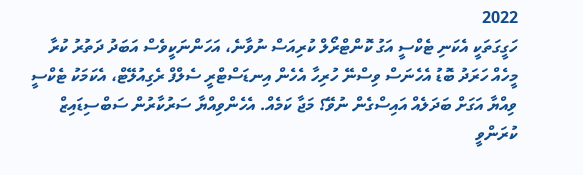2022
ހަގީގަތަކީ އެކަނި ޓެކްސީ އަގު ކޮންޓްރޯލް ކުރިއަސް ނުވާނެ، އަހަންނަކީވެސް އަބަދު ދަތުރު ކުރާ މީހެއް ހަރަދު ބޮޑު އެހެނަސް ވިސްނޭ ހުރިހާ އެހެން އިނޑަސްޓްރީ ސެލްފް ރެގިއުލޭޓް، އެކަމަކު ޓެކްސީ ވިއްޔާ އަގަށް ބަދަލެއް އައިސްގެން ނުވޭ؟ މަޖާ ކަމެއް. އެހެންވިއްޔާ ސަރުކާރުން ސަބްސިޑައިޒް ކުރަންވީ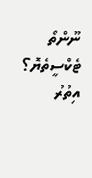ނޫންތޯ ޓެކްސީތެޔޮ؟
އިތުރު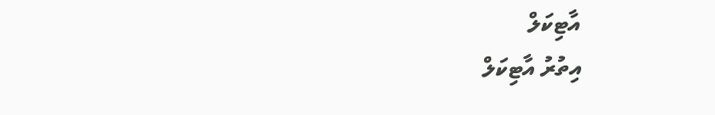އާޓިކަލް
އިތުރު އާޓިކަލް